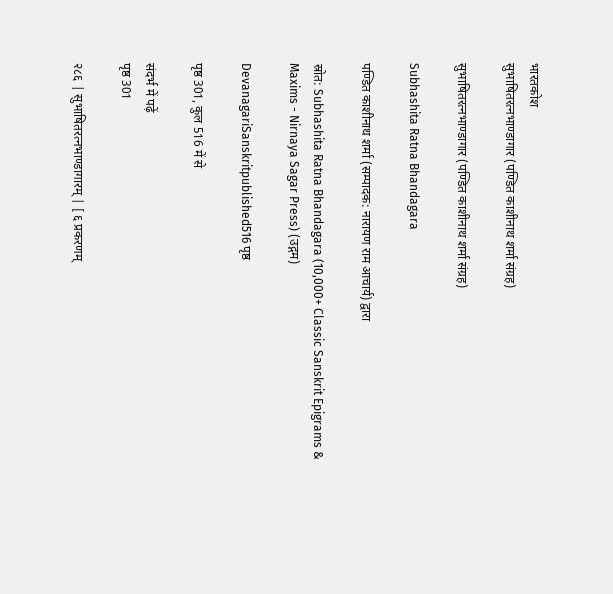भारतकोश
सुभाषितरत्नभाण्डागार (पण्डित काशीनाथ शर्मा संग्रह)

सुभाषितरत्नभाण्डागार (पण्डित काशीनाथ शर्मा संग्रह)

Subhashita Ratna Bhandagara

पण्डित काशीनाथ शर्मा (सम्पादक: नारायण राम आचार्य) द्वारा

स्रोत: Subhashita Ratna Bhandagara (10,000+ Classic Sanskrit Epigrams & Maxims - Nirnaya Sagar Press) (उद्गम)

DevanagariSanskritpublished516 पृष्ठ

पृष्ठ 301, कुल 516 में से

संदर्भ में पढ़ें
पृष्ठ 301

२८६ | सुभाषितरत्नभाण्डागारम् | [ ६ प्रकरणम्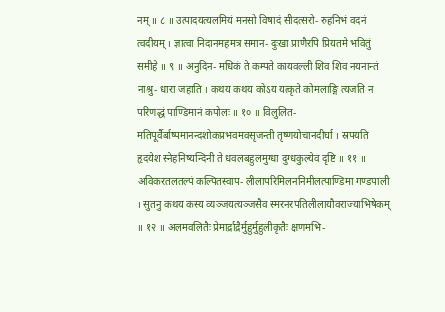नम् ॥ ८ ॥ उत्पादयत्यलमियं मनसो विषादं सीदत्सरो- रुहनिभं वदनं त्वदीयम् । ज्ञात्वा निदानमहमत्र समान- दुःखा प्राणैरपि प्रियतमे भवितुं समीहे ॥ ९ ॥ अनुदिन- मधिकं ते कम्पते कायवल्ली शिव शिव नयनान्तं नाश्रु- धारा जहाति । कथय कथय कोऽय यत्कृते कोमलाङ्गि त्यजति न परिणद्धं पाण्डिमानं कपोलः ॥ १० ॥ विलुलित- मतिपूर्वैर्बाष्पमानन्दशोकप्रभवमवसृजन्ती तृष्णयोचानदीर्घा । स्रपयति हृदयेश स्नेहनिष्यन्दिनी ते धवलबहुलमुग्धा दुग्धकुल्येव दृष्टि ॥ ११ ॥ अविकरतलतल्पं कल्पितस्वाप- लीलापरिमिलननिमीलत्पाण्डिमा गण्डपाली । सुतनु कथय कस्य व्यञ्जयत्यञ्जसैव स्मरनरपतिलीलायौवराज्याभिषेकम् ॥ १२ ॥ अलमवलितैः प्रेमार्द्राद्रैर्मुहुर्मुहुलीकृतैः क्षणमभि-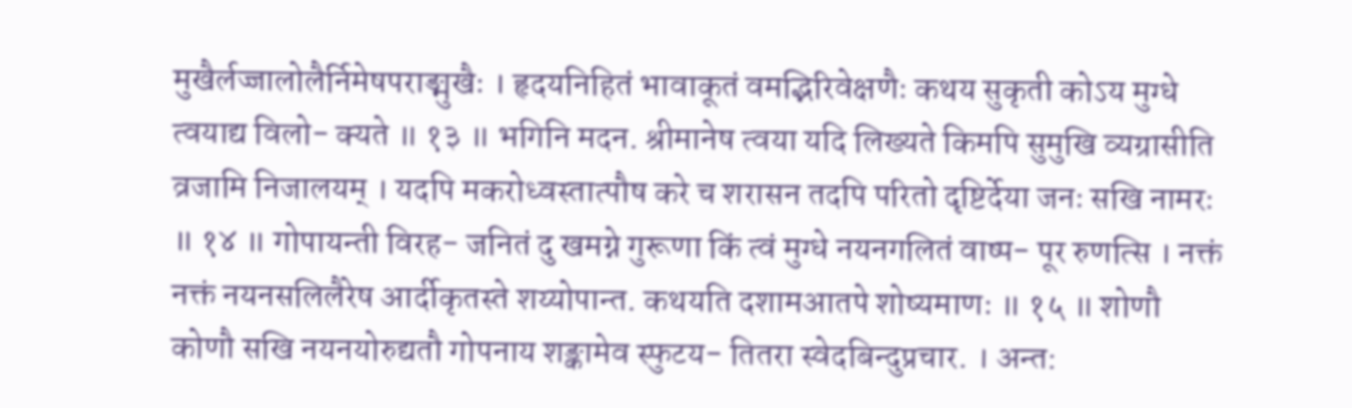मुखैर्लज्जालोलैर्निमेषपराङ्मुखैः । हृदयनिहितं भावाकूतं वमद्भिरिवेक्षणैः कथय सुकृती कोऽय मुग्धे त्वयाद्य विलो- क्यते ॥ १३ ॥ भगिनि मदन. श्रीमानेष त्वया यदि लिख्यते किमपि सुमुखि व्यग्रासीति व्रजामि निजालयम् । यदपि मकरोध्वस्तात्पौष करे च शरासन तदपि परितो दृष्टिर्देया जनः सखि नामरः ॥ १४ ॥ गोपायन्ती विरह- जनितं दु खमग्ने गुरूणा किं त्वं मुग्धे नयनगलितं वाष्प- पूर रुणत्सि । नक्तं नक्तं नयनसलिलैरेष आर्दीकृतस्ते शय्योपान्त. कथयति दशामआतपे शोष्यमाणः ॥ १५ ॥ शोणौ कोणौ सखि नयनयोरुद्यतौ गोपनाय शङ्कामेव स्फुटय- तितरा स्वेदबिन्दुप्रचार. । अन्त: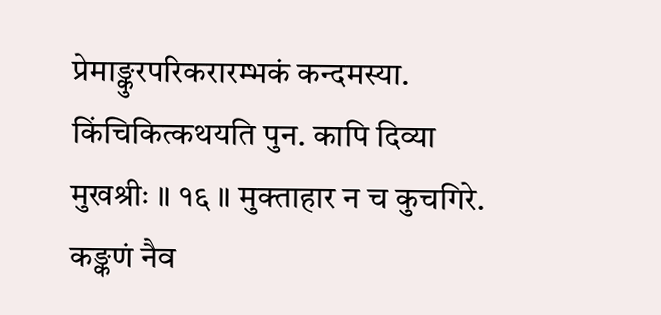प्रेमाङ्कुरपरिकरारम्भकं कन्दमस्या. किंचिकित्कथयति पुन. कापि दिव्या मुखश्रीः ॥ १६ ॥ मुक्ताहार न च कुचगिरे. कङ्कणं नैव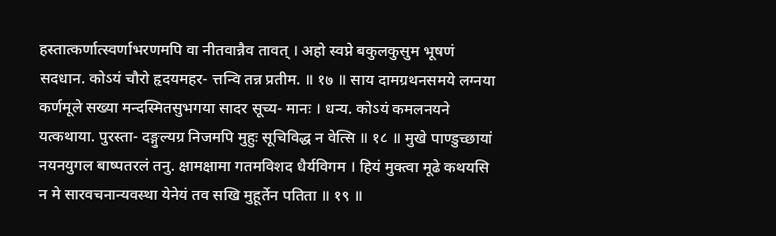हस्तात्कर्णात्स्वर्णाभरणमपि वा नीतवान्नैव तावत् । अहो स्वप्ने बकुलकुसुम भूषणं सदधान. कोऽयं चौरो हृदयमहर- त्तन्वि तन्न प्रतीम. ॥ १७ ॥ साय दामग्रथनसमये लग्नया कर्णमूले सख्या मन्दस्मितसुभगया सादर सूच्य- मानः । धन्य. कोऽयं कमलनयने यत्कथाया. पुरस्ता- दङ्गुल्यग्र निजमपि मुहुः सूचिविद्ध न वेत्सि ॥ १८ ॥ मुखे पाण्डुच्छायां नयनयुगल बाष्पतरलं तनु. क्षामक्षामा गतमविशद धैर्यविगम । हियं मुक्त्वा मूढे कथयसि न मे सारवचनान्यवस्था येनेयं तव सखि मुहूर्तेन पतिता ॥ १९ ॥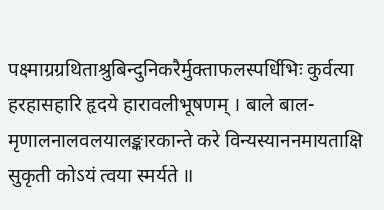पक्ष्माग्रग्रथिताश्रुबिन्दुनिकरैर्मुक्ताफलस्पर्धिभिः कुर्वत्या हरहासहारि हृदये हारावलीभूषणम् । बाले बाल- मृणालनालवलयालङ्कारकान्ते करे विन्यस्याननमायताक्षि सुकृती कोऽयं त्वया स्मर्यते ॥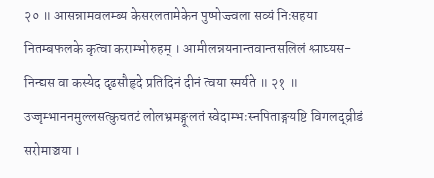२० ॥ आसन्नामवलम्ब्य केसरलतामेकेन पुष्पोज्ज्वला सव्यं निःसहया नितम्बफलके कृत्वा कराम्भोरुहम् । आमीलन्नयनान्तवान्तसलिलं श्लाघ्यस- निन्द्यस वा कस्येद दृढसौहृदे प्रतिदिनं दीनं त्वया स्मर्यते ॥ २१ ॥ उज्जृम्भाननमुल्लसत्कुचतटं लोलभ्रमङ्गूलतं स्वेदाम्भःस्नपिताङ्गयष्टि विगलद्व्रीडं सरोमाञ्चया ।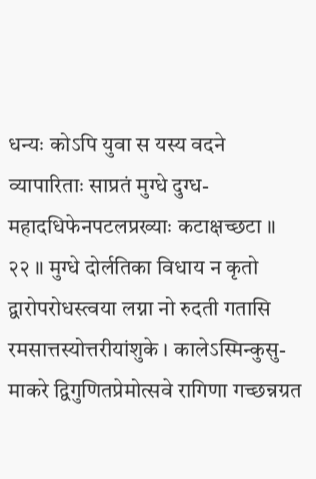धन्यः कोऽपि युवा स यस्य वदने व्यापारिताः साप्रतं मुग्धे दुग्ध- महादधिफेनपटलप्रख्याः कटाक्षच्छटा ॥ २२ ॥ मुग्धे दोर्लतिका विधाय न कृतो द्वारोपरोधस्त्वया लग्ना नो रुदती गतासि रमसात्तस्योत्तरीयांशुके । कालेऽस्मिन्कुसु- माकरे द्विगुणितप्रेमोत्सवे रागिणा गच्छन्नग्रत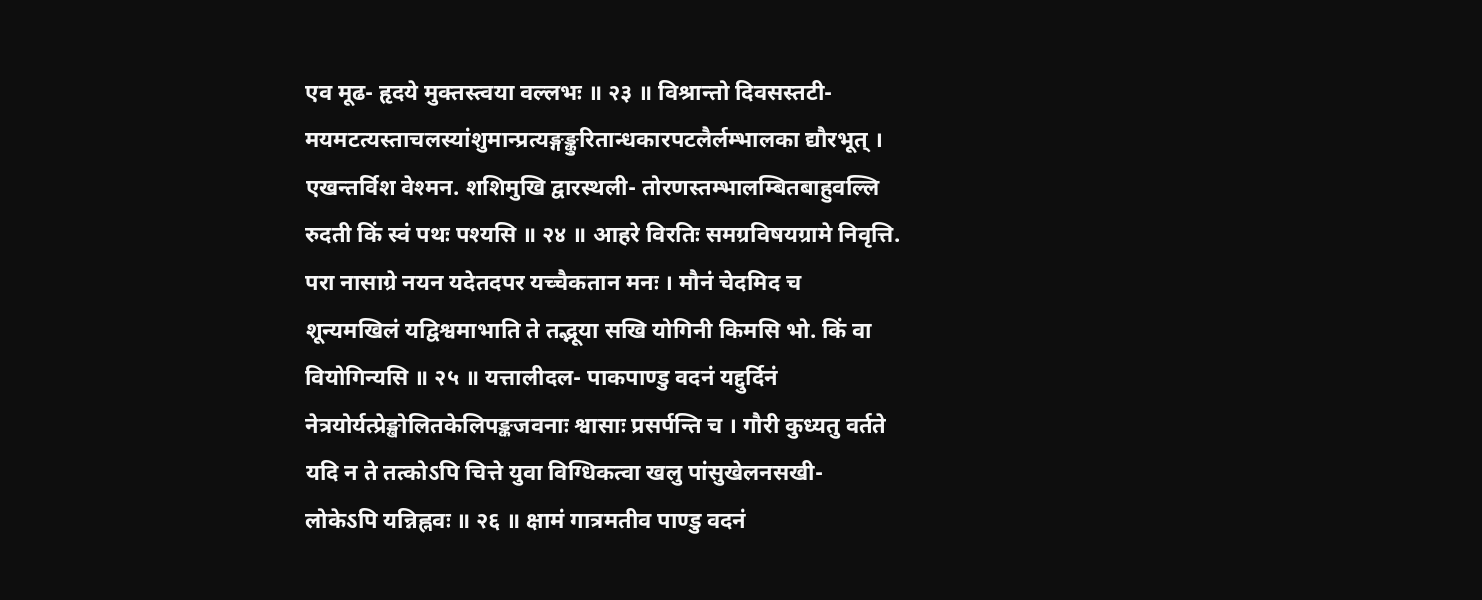एव मूढ- हृदये मुक्तस्त्वया वल्लभः ॥ २३ ॥ विश्रान्तो दिवसस्तटी- मयमटत्यस्ताचलस्यांशुमान्प्रत्यङ्गङ्कुरितान्धकारपटलैर्लम्भालका द्यौरभूत् । एखन्तर्विश वेश्मन. शशिमुखि द्वारस्थली- तोरणस्तम्भालम्बितबाहुवल्लि रुदती किं स्वं पथः पश्यसि ॥ २४ ॥ आहरे विरतिः समग्रविषयग्रामे निवृत्ति. परा नासाग्रे नयन यदेतदपर यच्चैकतान मनः । मौनं चेदमिद च शून्यमखिलं यद्विश्वमाभाति ते तद्भूया सखि योगिनी किमसि भो. किं वा वियोगिन्यसि ॥ २५ ॥ यत्तालीदल- पाकपाण्डु वदनं यद्दुर्दिनं नेत्रयोर्यत्प्रेङ्खोलितकेलिपङ्कजवनाः श्वासाः प्रसर्पन्ति च । गौरी कुध्यतु वर्तते यदि न ते तत्कोऽपि चित्ते युवा विग्धिकत्वा खलु पांसुखेलनसखी- लोकेऽपि यन्निह्नवः ॥ २६ ॥ क्षामं गात्रमतीव पाण्डु वदनं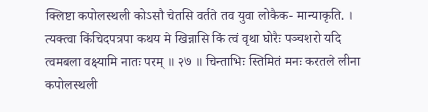क्लिष्टा कपोलस्थली कोऽसौ चेतसि वर्तते तव युवा लोकैक- मान्याकृति. । त्यक्त्वा किंचिदपत्रपा कथय मे खिन्नासि किं त्वं वृथा घोरैः पञ्चशरो यदि त्वमबला वक्ष्यामि नातः परम् ॥ २७ ॥ चिन्ताभिः स्तिमितं मनः करतले लीना कपोलस्थली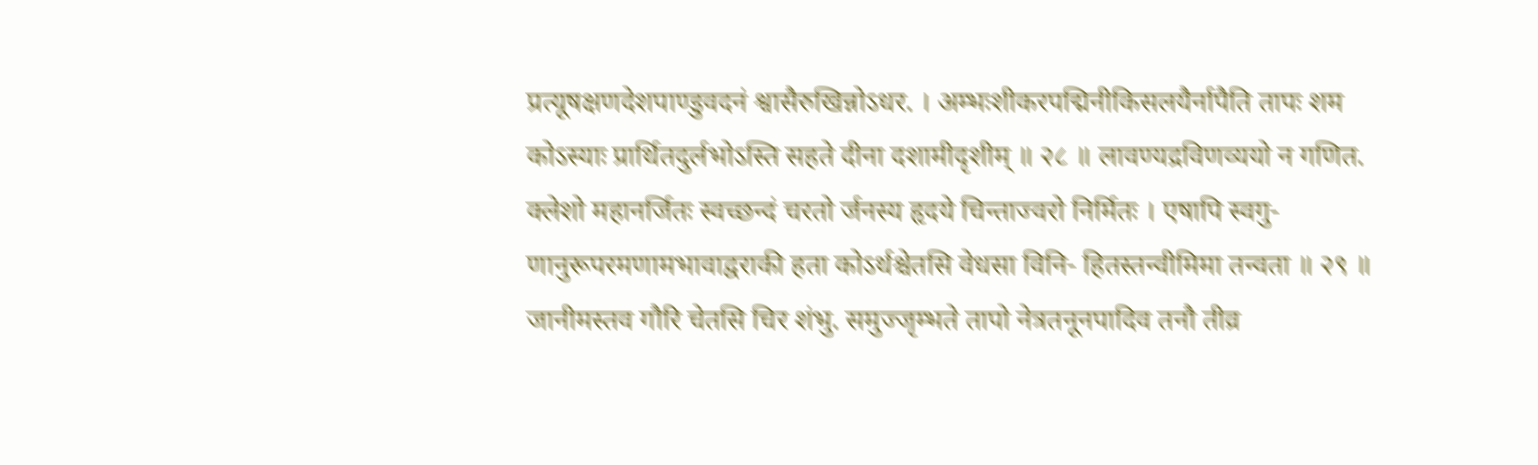प्रत्यूषक्षणदेशपाण्डुवदनं श्वासैरुखिन्नोऽधर. । अम्भःशीकरपद्मिनीकिसलयैर्नापैति तापः शम कोऽस्याः प्रार्थितदुर्लभोऽस्ति सहते दीना दशामीदृशीम् ॥ २८ ॥ लावण्यद्रविणव्ययो न गणित. क्लेशो महानर्जितः स्वच्छन्दं चरतो र्जनस्य हृदये चिन्ताज्वरो निर्मितः । एषापि स्वगु- णानुरूपरमणामभावाद्वराकी हता कोऽर्थश्चेतसि वेधसा विनि- हितस्तन्वीमिमा तन्वता ॥ २९ ॥ जानीमस्तव गौरि चेतसि चिर शंभु. समुज्जृम्भते तापो नेत्रतनूनपादिव तनौ तीव्र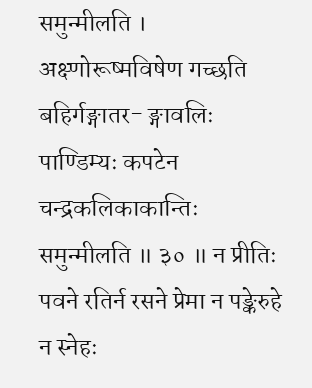समुन्मीलति । अक्ष्णोरूष्मविषेण गच्छति बहिर्गङ्गातर- ङ्गावलिः पाण्डिम्यः कपटेन चन्द्रकलिकाकान्तिः समुन्मीलति ॥ ३० ॥ न प्रीतिः पवने रतिर्न रसने प्रेमा न पङ्केरुहे न स्नेहः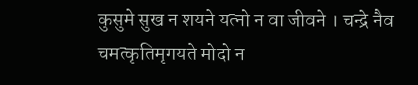कुसुमे सुख न शयने यत्नो न वा जीवने । चन्द्रे नैव चमत्कृतिमृगयते मोदो न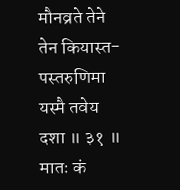मौनव्रते तेने तेन कियास्त- पस्तरुणिमा यस्मै तवेय दशा ॥ ३१ ॥ मातः कं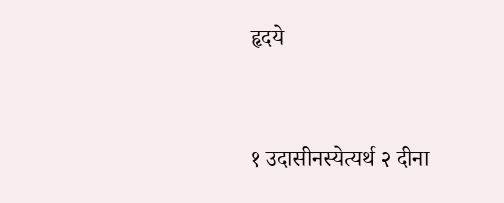हृदये


१ उदासीनस्येत्यर्थ २ दीना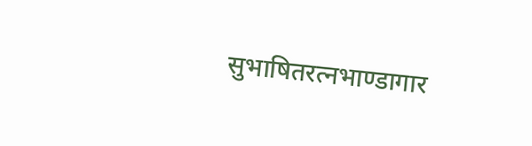सुभाषितरत्नभाण्डागार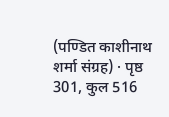(पण्डित काशीनाथ शर्मा संग्रह) · पृष्ठ 301, कुल 516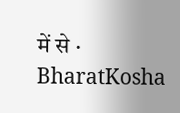में से · BharatKosha